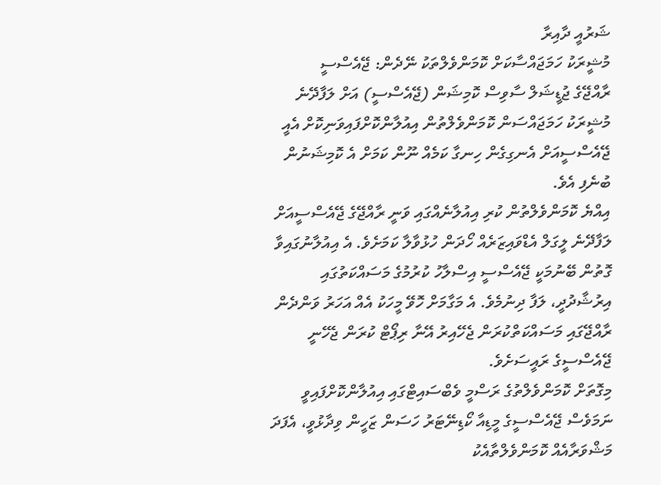ޝަރުއީ ދާއިރާ
މުޝީރަކު ހަމަޖައްސާކަށް ކޮމަންވެލްތަކު ނޭދެން: ޖޭއެސްސީ
ރާއްޖޭގެ ޖުޑީޝަލް ސާވިސް ކޮމިޝަން (ޖޭއެސްސީ) އަށް ލަފާދޭނެ މުޝީރަކު ހަމަޖައްސަން ކޮމަންވެލްތުން އިއުލާންކޮށްފައިވަނިކޮށް އެއީ ޖޭއެސްސީއަށް އެނގިގެން ހިނގާ ކަމެއް ނޫން ކަމަށް އެ ކޮމިޝަނުން ބުނެފި އެވެ.
އިއްޔެ ކޮމަންވެލްތުން ކުރި އިއުލާނެއްގައި ވަނީ ރާއްޖޭގެ ޖޭއެސްސީއަށް ލަފާދޭނެ ލީގަލް އެޑްވައިޒަރެއް ހޯދަން ހުޅުވާލާ ކަމަށެވެ. އެ އިއުލާނުގައިވާ ގޮތުން ބޭނުމަކީ ޖޭއެސްސީ އިސްލާހު ކުރުމުގެ މަސައްކަތުގައި އިރުޝާދުދީ، ލަފާ ދިނުމެވެ. އެ މަގާމަށް ހޮވޭ މީހަކު އެއް އަހަރު ވަންދެން ރާއްޖޭގައި މަސައްކަތްކުރަން ޖެހޭއިރު އޭނާ ރިޕޯޓް ކުރަން ޖެހޭނީ ޖޭއެސްސީގެ ރައީސަށެވެ.
މިގޮތަށް ކޮމަންވެލްތުގެ ރަސްމީ ވެބްސައިޓްގައި އިއުލާންކޮށްފައިވީ ނަމަވެސް ޖޭއެސްސީގެ މީޑިއާ ކޯޑިނޭޓަރު ހަސަން ޒަހީން ވިދާޅުވީ، އެފަދަ މަޝްވަރާއެއް ކޮމަންވެލްތާއެކު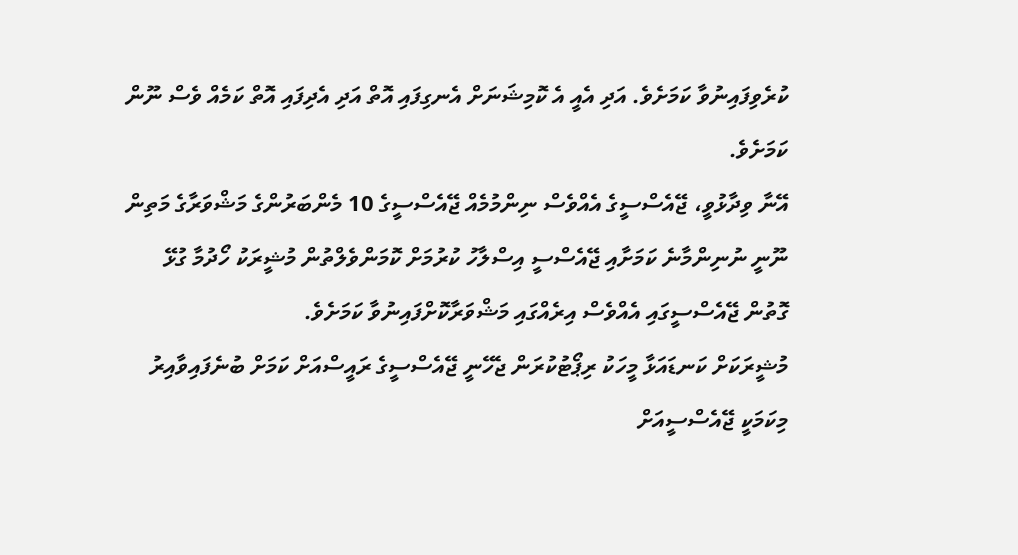ކުރެވިފައިނުވާ ކަމަށެވެ. އަދި އެއީ އެ ކޮމިޝަނަށް އެނގިފައި އޮތް އަދި އެދިފައި އޮތް ކަމެއް ވެސް ނޫން ކަމަށެވެ.
އޭނާ ވިދާޅުވީ، ޖޭއެސްސީގެ އެއްވެސް ނިންމުމެއް ޖޭއެސްސީގެ 10 މެންބަރުންގެ މަޝްވަރާގެ މަތިން ނޫނީ ނުނިންމާނެ ކަމަށާއި ޖޭއެސްސީ އިސްލާހު ކުރުމަށް ކޮމަންވެލްތުން މުޝީރަކު ހޯދުމާ ގުޅޭ ގޮތުން ޖޭއެސްސީގައި އެއްވެސް އިރެއްގައި މަޝްވަރާކޮށްފައިނުވާ ކަމަށެވެ.
މުޝީރަކަށް ކަނޑައަޅާ މީހަކު ރިޕޯޓުކުރަން ޖެހޭނީ ޖޭއެސްސީގެ ރައީސްއަށް ކަމަށް ބުނެފައިވާއިރު މިކަމަކީ ޖޭއެސްސީއަށް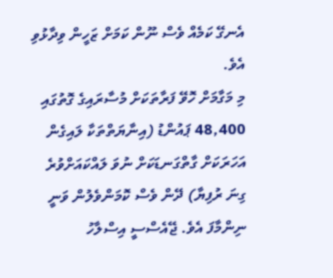އެނގޭ ކަމެއް ވެސް ނޫން ކަމަށް ޒަހީން ވިދާޅުވި އެވެ.
މި މަގާމަށް ހޮވޭ ފަރާތަކަށް މުސާރައިގެ ގޮތުގައި 48,400 ޕައުންޑު (އިނާޔަތްތަކާ ލައިގެން އަހަރަކަށް ގާތްގަނޑަކަށް ނުވަ ލައްކައަށްވުރެ ގިނަ ރުފިޔާ) ދޭން ވެސް ކޮމަންވެލުން ވަނީ ނިންމާފަ އެވެ. ޖޭއެސްސީ އިސްލާހު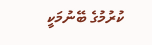ކުރުމުގެ ބޭނުމަކީ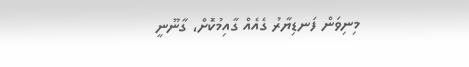މިނިވަން ފަނޑިޔާރު ގެއެއް ގާއިމުކޮށް، ގާނޫނީ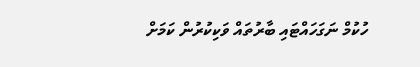ހުކުމް ނަގަހައްޓައި ބާރުތައް ވަކިކުރުން ކަމަށް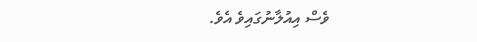ވެސް އިއުލާނުގައިވެ އެވެ.